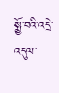སྨྱོ་བའི་འདྲེ་འདུལ་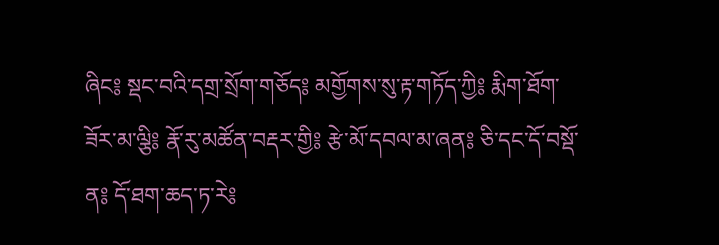ཞིང༔ སྡང་བའི་དགྲ་སྲོག་གཅོད༔ མགྱོགས་སུ་རྟ་གཏོད་ཀྱི༔ རྨིག་ཐོག་ཟོར་མ་ལྕི༔ རྣོ་རུ་མཚོན་བརྡར་གྱི༔ རྩེ་མོ་དབལ་མ་ཞན༔ ཅི་དང་དོ་བསྡོ་ན༔ དོ་ཐག་ཆད་ཏ་རེ༔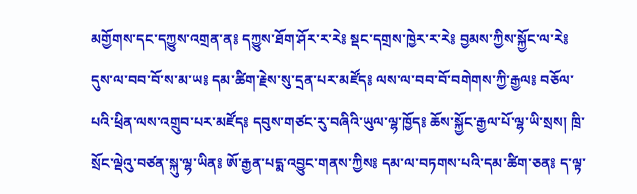མགྱོགས་དང་དཀྱུས་འགྲན་ན༔ དཀྱུས་ཐོག་ཤོར་ར་རེ༔ སྡང་དགྲས་ཁྱེར་ར་རེ༔ བྱམས་ཀྱིས་སྐྱོང་ལ་རེ༔ དུས་ལ་བབ་བོ་ས་མ་ཡ༔ དམ་ཚིག་རྗེས་སུ་དྲན་པར་མཛོད༔ ལས་ལ་བབ་བོ་བགེགས་ཀྱི་རྒྱལ༔ བཅོལ་པའི་ཕྲིན་ལས་འགྲུབ་པར་མཛོད༔ དབུས་གཙང་རུ་བཞིའི་ཡུལ་ལྷ་ཁྱོད༔ ཆོས་སྐྱོང་རྒྱལ་པོ་ལྷ་ཡི་སྲས། ཁྲི་སྲོང་ལྡེའུ་བཙན་སྐུ་ལྷ་ཡིན༔ ཨོ་རྒྱན་པདྨ་འབྱུང་གནས་ཀྱིས༔ དམ་ལ་བཏགས་པའི་དམ་ཚིག་ཅན༔ ད་ལྟ་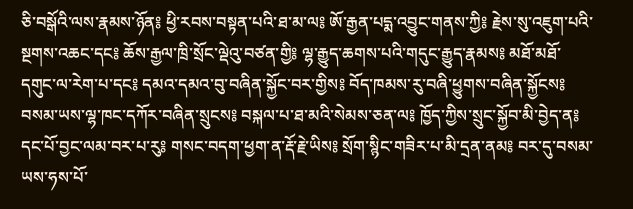ཅི་བསྒོའི་ལས་རྣམས་ཉོན༔ ཕྱི་རབས་བསྟན་པའི་ཐ་མ་ལ༔ ཨོ་རྒྱན་པདྨ་འབྱུང་གནས་ཀྱི༔ རྗེས་སུ་འཇུག་པའི་སྔགས་འཆང་དང༔ ཆོས་རྒྱལ་ཁྲི་སྲོང་ལྡེའུ་བཙན་གྱི༔ ལྷ་རྒྱུད་ཆགས་པའི་གདུང་རྒྱུད་རྣམས༔ མཐོ་མཐོ་དགུང་ལ་རེག་པ་དང༔ དམའ་དམའ་བུ་བཞིན་སྐྱོང་བར་གྱིས༔ བོད་ཁམས་རུ་བཞི་ཕྱུགས་བཞིན་སྐྱོངས༔ བསམ་ཡས་ལྷ་ཁང་དཀོར་བཞིན་སྲུངས༔ བསྐལ་པ་ཐ་མའི་སེམས་ཅན་ལ༔ ཁྱོད་ཀྱིས་སྲུང་སྐྱོབ་མི་བྱེད་ན༔ དང་པོ་བྱང་ལམ་བར་པ་རུ༔ གསང་བདག་ཕྱག་ན་རྡོ་རྗེ་ཡིས༔ སྲོག་སྙིང་གཟིར་པ་མི་དྲན་ནམ༔ བར་དུ་བསམ་ཡས་ཧས་པོ་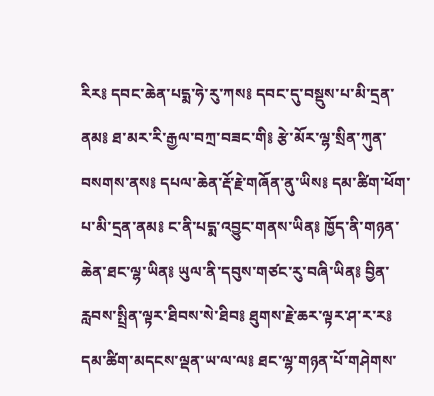རིར༔ དབང་ཆེན་པདྨ་ཧེ་རུ་ཀས༔ དབང་དུ་བསྡུས་པ་མི་དྲན་ནམ༔ ཐ་མར་རི་རྒྱལ་བཀྲ་བཟང་གི༔ རྩེ་མོར་ལྷ་སྲིན་ཀུན་བསགས་ནས༔ དཔལ་ཆེན་རྡོ་རྗེ་གཞོན་ནུ་ཡིས༔ དམ་ཚིག་ཕོག་པ་མི་དྲན་ནམ༔ ང་ནི་པདྨ་འབྱུང་གནས་ཡིན༔ ཁྱོད་ནི་གཉན་ཆེན་ཐང་ལྷ་ཡིན༔ ཡུལ་ནི་དབུས་གཙང་རུ་བཞི་ཡིན༔ བྱིན་རླབས་སྤྲིན་ལྟར་ཐིབས་སེ་ཐིབ༔ ཐུགས་རྗེ་ཆར་ལྟར་ཤ་ར་ར༔ དམ་ཚིག་མདངས་ལྡན་ཡ་ལ་ལ༔ ཐང་ལྷ་གཉན་པོ་གཤེགས་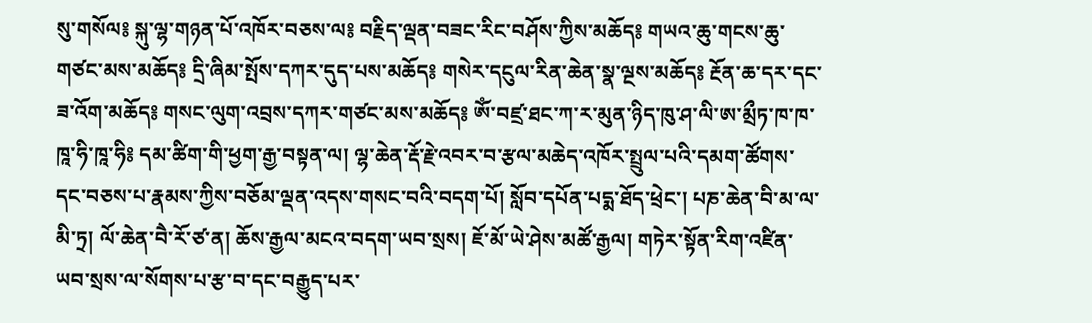སུ་གསོལ༔ སྐུ་ལྷ་གཉན་པོ་འཁོར་བཅས་ལ༔ བརྗིད་ལྡན་བཟང་རིང་བཤོས་ཀྱིས་མཆོད༔ གཡའ་ཆུ་གངས་ཆུ་གཙང་མས་མཆོད༔ དྲི་ཞིམ་སྤོས་དཀར་དུད་པས་མཆོད༔ གསེར་དངུལ་རིན་ཆེན་སྣ་ལྔས་མཆོད༔ རྔོན་ཆ་དར་དང་ཟ་འོག་མཆོད༔ གསང་ལུག་འབྲས་དཀར་གཙང་མས་མཆོད༔ ཨོཾ་བཛྲ་ཐང་ཀ་ར་མུན་ཉིད་ཁུ་ཤ་ལི་ཨ་མྲྀཏ་ཁ་ཁ་ཁཱ་ཧི་ཁཱ་ཧི༔ དམ་ཚིག་གི་ཕྱག་རྒྱ་བསྟན་ལ། ལྷ་ཆེན་རྡོ་རྗེ་འབར་བ་རྩལ་མཆེད་འཁོར་སྤྲུལ་པའི་དམག་ཚོགས་དང་བཅས་པ་རྣམས་ཀྱིས་བཅོམ་ལྡན་འདས་གསང་བའི་བདག་པོ། སློབ་དཔོན་པདྨ་ཐོད་ཕྲེང་། པཎ་ཆེན་བི་མ་ལ་མི་ཏྲ། ལོ་ཆེན་བཻ་རོ་ཙ་ན། ཆོས་རྒྱལ་མངའ་བདག་ཡབ་སྲས། ཇོ་མོ་ཡེ་ཤེས་མཚོ་རྒྱལ། གཏེར་སྟོན་རིག་འཛིན་ཡབ་སྲས་ལ་སོགས་པ་རྩ་བ་དང་བརྒྱུད་པར་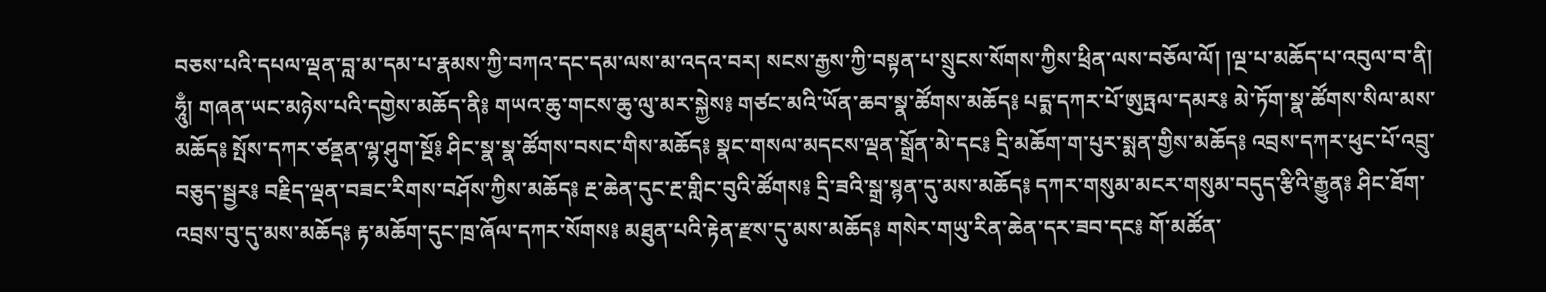བཅས་པའི་དཔལ་ལྡན་བླ་མ་དམ་པ་རྣམས་ཀྱི་བཀའ་དང་དམ་ལས་མ་འདའ་བར། སངས་རྒྱས་ཀྱི་བསྟན་པ་སྲུངས་སོགས་ཀྱིས་ཕྲིན་ལས་བཅོལ་ལོ། །ལྔ་པ་མཆོད་པ་འབུལ་བ་ནི། ཧཱུྃ། གཞན་ཡང་མཉེས་པའི་དགྱེས་མཆོད་ནི༔ གཡའ་ཆུ་གངས་ཆུ་ལུ་མར་སྐྱེས༔ གཙང་མའི་ཡོན་ཆབ་སྣ་ཚོགས་མཆོད༔ པདྨ་དཀར་པོ་ཨུཏྤལ་དམར༔ མེ་ཏོག་སྣ་ཚོགས་སིལ་མས་མཆོད༔ སྤོས་དཀར་ཙནྡན་ལྷ་ཤུག་སྔོ༔ ཤིང་སྣ་སྣ་ཚོགས་བསང་གིས་མཆོད༔ སྣང་གསལ་མདངས་ལྡན་སྒྲོན་མེ་དང༔ དྲི་མཆོག་ག་པུར་སྨན་གྱིས་མཆོད༔ འབྲས་དཀར་ཕུང་པོ་འབྲུ་བཅུད་སྦྱར༔ བརྗིད་ལྡན་བཟང་རིགས་བཤོས་ཀྱིས་མཆོད༔ རྔ་ཆེན་དུང་རྔ་གླིང་བུའི་ཚོགས༔ དྲི་ཟའི་སྒྲ་སྙན་དུ་མས་མཆོད༔ དཀར་གསུམ་མངར་གསུམ་བདུད་རྩིའི་རྒྱུན༔ ཤིང་ཐོག་འབྲས་བུ་དུ་མས་མཆོད༔ རྟ་མཆོག་དུང་ཁྲ་ཞོལ་དཀར་སོགས༔ མཐུན་པའི་རྟེན་རྫས་དུ་མས་མཆོད༔ གསེར་གཡུ་རིན་ཆེན་དར་ཟབ་དང༔ གོ་མཚོན་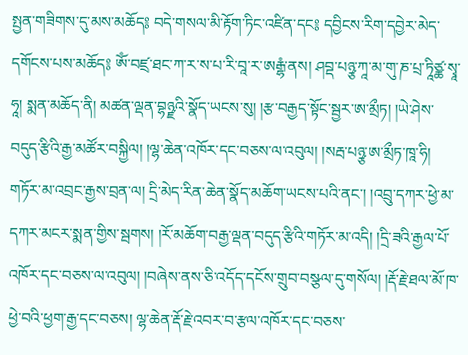སྤྱན་གཟིགས་དུ་མས་མཆོད༔ བདེ་གསལ་མི་རྟོག་ཏིང་འཛིན་དང༔ དབྱིངས་རིག་དབྱེར་མེད་དགོངས་པས་མཆོད༔ ཨོཾ་བཛྲ་ཐང་ཀ་ར་ས་པ་རི་བཱ་ར་ཨརྒྷཾ་ནས། ཤབྡ་པཉྩ་ཀཱ་མ་གུ་ཎ་པྲ་ཏཱིཙྪ་སྭཱ་ཧཱ། སྨན་མཆོད་ནི། མཚན་ལྡན་བྷཉྫའི་སྣོད་ཡངས་སུ། །རྩ་བརྒྱད་སྟོང་སྦྱར་ཨ་མྲྀཏ། །ཡེ་ཤེས་བདུད་རྩིའི་རྒྱ་མཚོར་བསྐྱིལ། །ལྷ་ཆེན་འཁོར་དང་བཅས་ལ་འབུལ། །སརྦ་པཉྩ་ཨ་མྲྀཏ་ཁཱ་ཧི། གཏོར་མ་འབྲང་རྒྱས་བྲན་ལ། དྲི་མེད་རིན་ཆེན་སྣོད་མཆོག་ཡངས་པའི་ནང་། །འབྲུ་དཀར་ཕྱེ་མ་དཀར་མངར་སྨན་གྱིས་སྦགས། །རོ་མཆོག་བརྒྱ་ལྡན་བདུད་རྩིའི་གཏོར་མ་འདི། །དྲི་ཟའི་རྒྱལ་པོ་འཁོར་དང་བཅས་ལ་འབུལ། །བཞེས་ནས་ཅི་འདོད་དངོས་གྲུབ་བསྩལ་དུ་གསོལ། །རྡོ་རྗེ་ཐལ་མོ་ཁ་ཕྱེ་བའི་ཕྱག་རྒྱ་དང་བཅས། ལྷ་ཆེན་རྡོ་རྗེ་འབར་བ་རྩལ་འཁོར་དང་བཅས་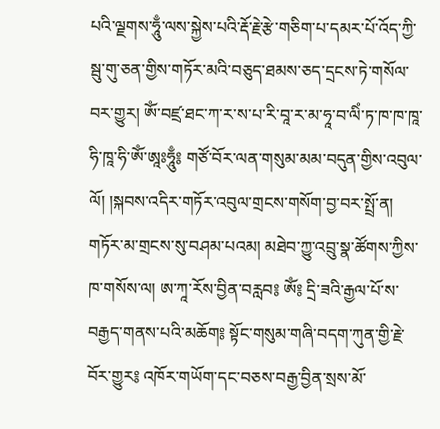པའི་ལྗགས་ཧཱུྃ་ལས་སྐྱེས་པའི་རྡོ་རྗེ་རྩེ་གཅིག་པ་དམར་པོ་འོད་ཀྱི་སྦུ་གུ་ཅན་གྱིས་གཏོར་མའི་བཅུད་ཐམས་ཅད་དྲངས་ཏེ་གསོལ་བར་གྱུར། ཨོཾ་བཛྲ་ཐང་ཀ་ར་ས་པ་རི་བཱ་ར་མ་ཧཱ་བ་ལིཾ་ཏ་ཁ་ཁ་ཁཱ་ཧི་ཁཱ་ཧི་ཨོཾ་ཨཱཿཧཱུྃ༔ གཙོ་བོར་ལན་གསུམ་མམ་བདུན་གྱིས་འབུལ་ལོ། །སྐབས་འདིར་གཏོར་འབུལ་གྲངས་གསོག་བྱ་བར་སྤྲོ་ན། གཏོར་མ་གྲངས་སུ་བཤམ་པའམ། མཐེབ་ཀྱུ་འབྲུ་སྣ་ཚོགས་ཀྱིས་ཁ་གསོས་ལ། ཨ་ཀཱ་རོས་བྱིན་བརླབ༔ ཨོཾ༔ དྲི་ཟའི་རྒྱལ་པོ་ས་བརྒྱད་གནས་པའི་མཆོག༔ སྟོང་གསུམ་གཞི་བདག་ཀུན་གྱི་རྗེ་བོར་གྱུར༔ འཁོར་གཡོག་དང་བཅས་བརྒྱ་བྱིན་སྲས་མོ་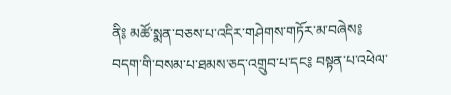ནི༔ མཚོ་སྨན་བཅས་པ་འདིར་གཤེགས་གཏོར་མ་བཞེས༔ བདག་གི་བསམ་པ་ཐམས་ཅད་འགྲུབ་པ་དང༔ བསྟན་པ་འཕེལ་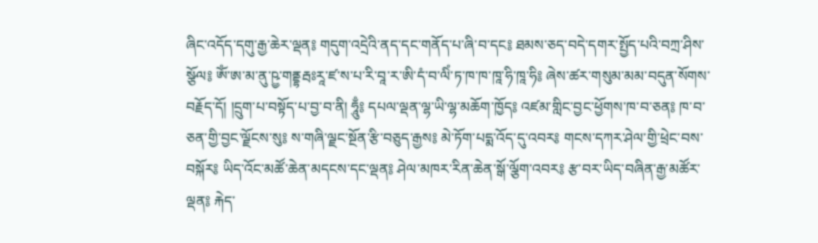ཞིང་འདོད་དགུ་རྒྱ་ཆེར་ལྡན༔ གདུག་འདྲེའི་ནད་དང་གནོད་པ་ཞི་བ་དང༔ ཐམས་ཅད་བདེ་དགར་སྤྱོད་པའི་བཀྲ་ཤིས་སྩོལ༔ ཨོཾ་ཨ་མ་ནུ་ཥྱ་གནྡྷརྦཿརཱ་ཛ་ས་པ་རི་བཱ་ར་ཨི་དཾ་བ་ལིཾ་ཏ་ཁ་ཁ་ཁཱ་ཧི་ཁཱ་ཧི༔ ཞེས་ཚར་གསུམ་མམ་བདུན་སོགས་བརྗོད་དོ། །དྲུག་པ་བསྟོད་པ་བྱ་བ་ནི། ཧཱུྃ༔ དཔལ་ལྡན་ལྷ་ཡི་ལྷ་མཆོག་ཁྱོད༔ འཛམ་གླིང་བྱང་ཕྱོགས་ཁ་བ་ཅན༔ ཁ་བ་ཅན་གྱི་བྱང་ལྗོངས་སུ༔ ས་གཞི་ལྗང་སྔོན་རྩི་བཅུད་རྒྱས༔ མེ་ཏོག་པདྨ་འོད་དུ་འབར༔ གངས་དཀར་ཤེལ་གྱི་ཕྲེང་བས་བསྐོར༔ ཡིད་འོང་མཚོ་ཆེན་མདངས་དང་ལྡན༔ ཤེལ་མཁར་རིན་ཆེན་སྒོ་ལྕོག་འབར༔ རྩ་བར་ཡིད་བཞིན་རྒྱ་མཚོར་ལྡན༔ རྐེད་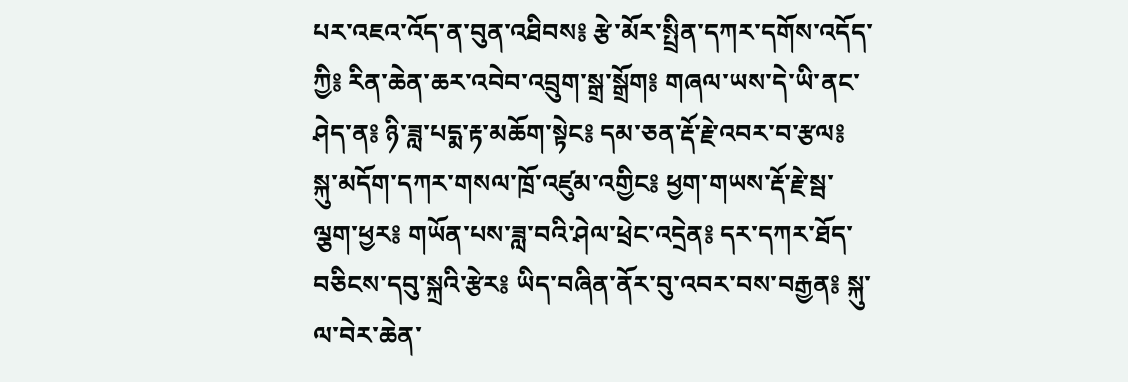པར་འཇའ་འོད་ན་བུན་འཐིབས༔ རྩེ་མོར་སྤྲིན་དཀར་དགོས་འདོད་ཀྱི༔ རིན་ཆེན་ཆར་འབེབ་འབྲུག་སྒྲ་སྒྲོག༔ གཞལ་ཡས་དེ་ཡི་ནང་ཤེད་ན༔ ཉི་ཟླ་པདྨ་རྟ་མཆོག་སྟེང༔ དམ་ཅན་རྡོ་རྗེ་འབར་བ་རྩལ༔ སྐུ་མདོག་དཀར་གསལ་ཁྲོ་འཛུམ་འགྱིང༔ ཕྱག་གཡས་རྡོ་རྗེ་སྦ་ལྕག་ཕྱར༔ གཡོན་པས་ཟླ་བའི་ཤེལ་ཕྲེང་འདྲེན༔ དར་དཀར་ཐོད་བཅིངས་དབུ་སྐྲའི་རྩེར༔ ཡིད་བཞིན་ནོར་བུ་འབར་བས་བརྒྱན༔ སྐུ་ལ་བེར་ཆེན་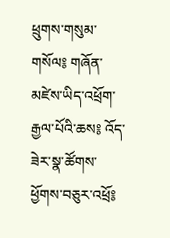ཕྲུགས་གསུམ་གསོལ༔ གཞོན་མཛེས་ཡིད་འཕྲོག་རྒྱལ་པོའི་ཆས༔ འོད་ཟེར་སྣ་ཚོགས་ཕྱོགས་བཅུར་འཕྲོ༔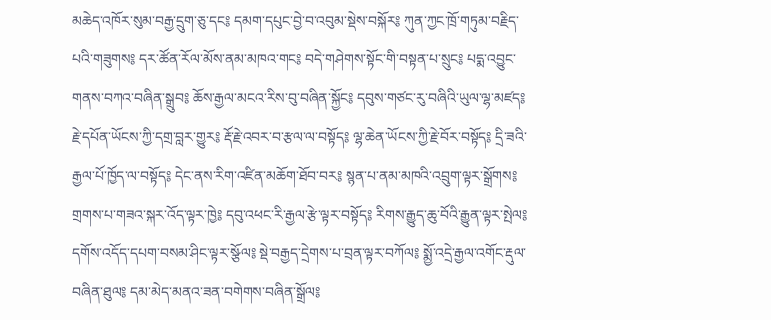མཆེད་འཁོར་སུམ་བརྒྱ་དྲུག་ཅུ་དང༔ དམག་དཔུང་བྱེ་བ་འབུམ་སྡེས་བསྐོར༔ ཀུན་ཀྱང་ཁྲོ་གཏུམ་བརྗིད་པའི་གཟུགས༔ དར་ཚོན་རོལ་མོས་ནམ་མཁའ་གང༔ བདེ་གཤེགས་སྟོང་གི་བསྟན་པ་སྲུང༔ པདྨ་འབྱུང་གནས་བཀའ་བཞིན་སྒྲུབ༔ ཆོས་རྒྱལ་མངའ་རིས་བུ་བཞིན་སྐྱོང༔ དབུས་གཙང་རུ་བཞིའི་ཡུལ་ལྷ་མཛད༔ རྗེ་དཔོན་ཡོངས་ཀྱི་དགྲ་བླར་གྱུར༔ རྡོ་རྗེ་འབར་བ་རྩལ་ལ་བསྟོད༔ ལྷ་ཆེན་ཡོངས་ཀྱི་རྗེ་བོར་བསྟོད༔ དྲི་ཟའི་རྒྱལ་པོ་ཁྱོད་ལ་བསྟོད༔ དེང་ནས་རིག་འཛིན་མཆོག་ཐོབ་བར༔ སྙན་པ་ནམ་མཁའི་འབྲུག་ལྟར་སྒྲོགས༔ གྲགས་པ་གཟའ་སྐར་འོད་ལྟར་ཁྱེ༔ དབུ་འཕང་རི་རྒྱལ་རྩེ་ལྟར་བསྟོད༔ རིགས་རྒྱུད་ཆུ་བོའི་རྒྱུན་ལྟར་སྤེལ༔ དགོས་འདོད་དཔག་བསམ་ཤིང་ལྟར་སྩོལ༔ སྡེ་བརྒྱད་དྲེགས་པ་བྲན་ལྟར་བཀོལ༔ སྨྱོ་འདྲེ་རྒྱལ་འགོང་རྡུལ་བཞིན་ཐུལ༔ དམ་མེད་མནའ་ཟན་བགེགས་བཞིན་སྒྲོལ༔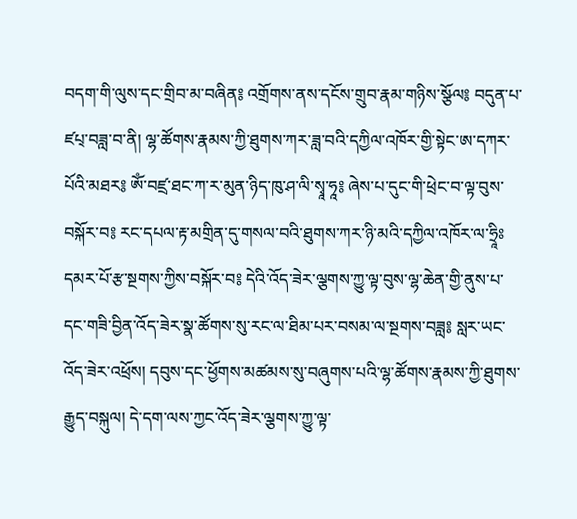བདག་གི་ལུས་དང་གྲིབ་མ་བཞིན༔ འགྲོགས་ནས་དངོས་གྲུབ་རྣམ་གཉིས་སྩོལ༔ བདུན་པ་ཛཔ྄་བཟླ་བ་ནི། ལྷ་ཚོགས་རྣམས་ཀྱི་ཐུགས་ཀར་ཟླ་བའི་དཀྱིལ་འཁོར་གྱི་སྟེང་ཨ་དཀར་པོའི་མཐར༔ ཨོཾ་བཛྲ་ཐང་ཀ་ར་མུན་ཉིད་ཁུ་ཤ་ལི་སྭཱ་ཧཱ༔ ཞེས་པ་དུང་གི་ཕྲེང་བ་ལྟ་བུས་བསྐོར་བ༔ རང་དཔལ་རྟ་མགྲིན་དུ་གསལ་བའི་ཐུགས་ཀར་ཉི་མའི་དཀྱིལ་འཁོར་ལ་ཧྲཱིཿདམར་པོ་རྩ་སྔགས་ཀྱིས་བསྐོར་བ༔ དེའི་འོད་ཟེར་ལྕགས་ཀྱུ་ལྟ་བུས་ལྷ་ཆེན་གྱི་ནུས་པ་དང་གཟི་བྱིན་འོད་ཟེར་སྣ་ཚོགས་སུ་རང་ལ་ཐིམ་པར་བསམ་ལ་སྔགས་བཟླ༔ སླར་ཡང་འོད་ཟེར་འཕྲོས། དབུས་དང་ཕྱོགས་མཚམས་སུ་བཞུགས་པའི་ལྷ་ཚོགས་རྣམས་ཀྱི་ཐུགས་རྒྱུད་བསྐུལ། དེ་དག་ལས་ཀྱང་འོད་ཟེར་ལྕགས་ཀྱུ་ལྟ་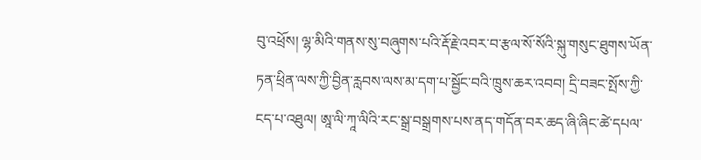བུ་འཕྲོས། ལྷ་མིའི་གནས་སུ་བཞུགས་པའི་རྡོ་རྗེ་འབར་བ་རྩལ་སོ་སོའི་སྐུ་གསུང་ཐུགས་ཡོན་ཏན་ཕྲིན་ལས་ཀྱི་བྱིན་རླབས་ལས་མ་དག་པ་སྦྱོང་བའི་ཁྲུས་ཆར་འབབ། དྲི་བཟང་སྤོས་ཀྱི་ངད་པ་འཐུལ། ཨཱ་ལི་ཀཱ་ལིའི་རང་སྒྲ་བསྒྲགས་པས་ནད་གདོན་བར་ཆད་ཞི་ཞིང་ཚེ་དཔལ་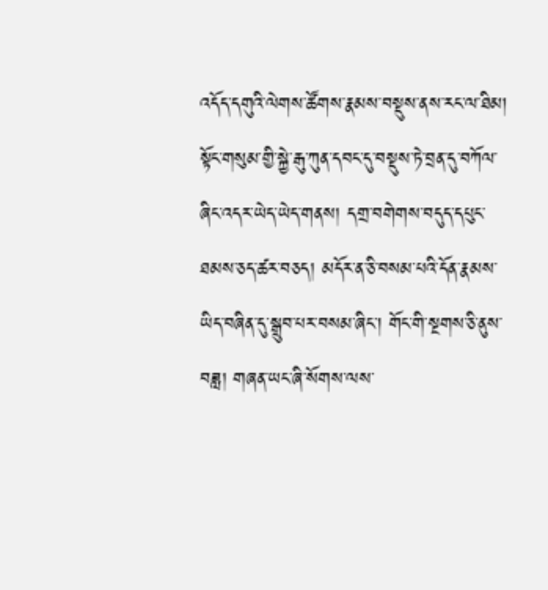འདོད་དགུའི་ལེགས་ཚོགས་རྣམས་བསྡུས་ནས་རང་ལ་ཐིམ། སྟོང་གསུམ་གྱི་སྐྱེ་རྒུ་ཀུན་དབང་དུ་བསྡུས་ཏེ་བྲན་དུ་བཀོལ་ཞིང་འདར་ཡེད་ཡེད་གནས། དགྲ་བགེགས་བདུད་དཔུང་ཐམས་ཅད་ཚར་བཅད། མདོར་ན་ཅི་བསམ་པའི་དོན་རྣམས་ཡིད་བཞིན་དུ་སྒྲུབ་པར་བསམ་ཞིང་། གོང་གི་སྔགས་ཅི་ནུས་བཟླ། གཞན་ཡང་ཞི་སོགས་ལས་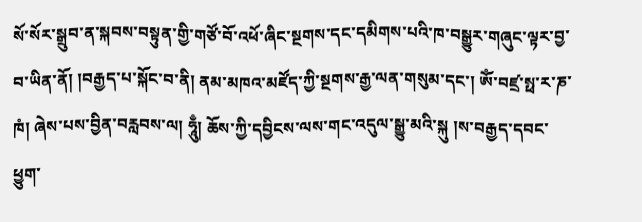སོ་སོར་སྒྲུབ་ན་སྐབས་བསྟུན་གྱི་གཙོ་བོ་འཕོ་ཞིང་སྔགས་དང་དམིགས་པའི་ཁ་བསྒྱུར་གཞུང་ལྟར་བྱ་བ་ཡིན་ནོ། །བརྒྱད་པ་སྐོང་བ་ནི། ནམ་མཁའ་མཛོད་ཀྱི་སྔགས་རྒྱ་ལན་གསུམ་དང་། ཨོཾ་བཛྲ་སྥ་ར་ཎ་ཁཾ། ཞེས་པས་བྱིན་བརླབས་ལ། ཧཱུྃ། ཆོས་ཀྱི་དབྱིངས་ལས་གང་འདུལ་སྒྱུ་མའི་སྐུ །ས་བརྒྱད་དབང་ཕྱུག་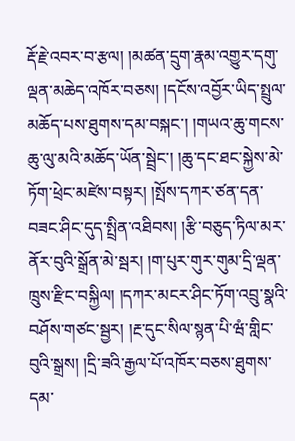རྡོ་རྗེ་འབར་བ་རྩལ། །མཚན་དྲུག་རྣམ་འགྱུར་དགུ་ལྡན་མཆེད་འཁོར་བཅས། །དངོས་འབྱོར་ཡིད་སྤྲུལ་མཆོད་པས་ཐུགས་དམ་བསྐང་། །གཡའ་ཆུ་གངས་ཆུ་ལུ་མའི་མཆོད་ཡོན་སྦྲེང་། །ཆུ་དང་ཐང་སྐྱེས་མེ་ཏོག་ཕྲེང་མཛེས་བསྟར། །སྤོས་དཀར་ཙན་དན་བཟང་ཤིང་དུད་སྤྲིན་འཐིབས། །རྩི་བཅུད་ཏིལ་མར་ནོར་བུའི་སྒྲོན་མེ་སྦར། །ག་པུར་གུར་གུམ་དྲི་ལྡན་ཁྲུས་རྫིང་བསྐྱིལ། །དཀར་མངར་ཤིང་ཏོག་འབྲུ་སྣའི་བཤོས་གཙང་སྦྱར། །རྔ་དུང་སིལ་སྙན་པི་ཝཾ་གླིང་བུའི་སྒྲས། །དྲི་ཟའི་རྒྱལ་པོ་འཁོར་བཅས་ཐུགས་དམ་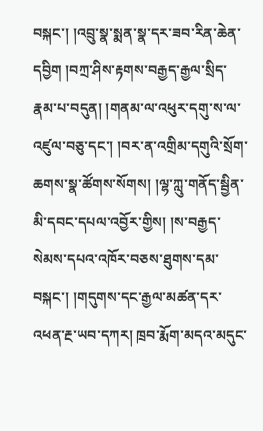བསྐང་། །འབྲུ་སྣ་སྨན་སྣ་དར་ཟབ་རིན་ཆེན་དབྱིག །བཀྲ་ཤིས་རྟགས་བརྒྱད་རྒྱལ་སྲིད་རྣམ་པ་བདུན། །གནམ་ལ་འཕུར་དགུ་ས་ལ་འཛུལ་བཅུ་དང་། །བར་ན་འགྲིམ་དགུའི་སྲོག་ཆགས་སྣ་ཚོགས་སོགས། །ལྷ་ཀླུ་གནོད་སྦྱིན་མི་དབང་དཔལ་འབྱོར་གྱིས། །ས་བརྒྱད་སེམས་དཔའ་འཁོར་བཅས་ཐུགས་དམ་བསྐང་། །གདུགས་དང་རྒྱལ་མཚན་དར་འཕན་རྔ་ཡབ་དཀར། ཁྲབ་རྨོག་མདའ་མདུང་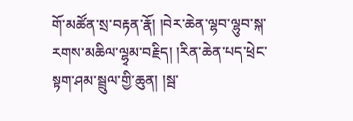གོ་མཚོན་སྲ་བརྟན་རྣོ། །བེར་ཆེན་ལྷབ་ལྷུབ་སྐ་རགས་མཆིལ་ལྷྭམ་བརྗིད། །རིན་ཆེན་པད་ཕྲེང་སྟག་ཤམ་སྦྲུལ་གྱི་ཆུན། །སྦ་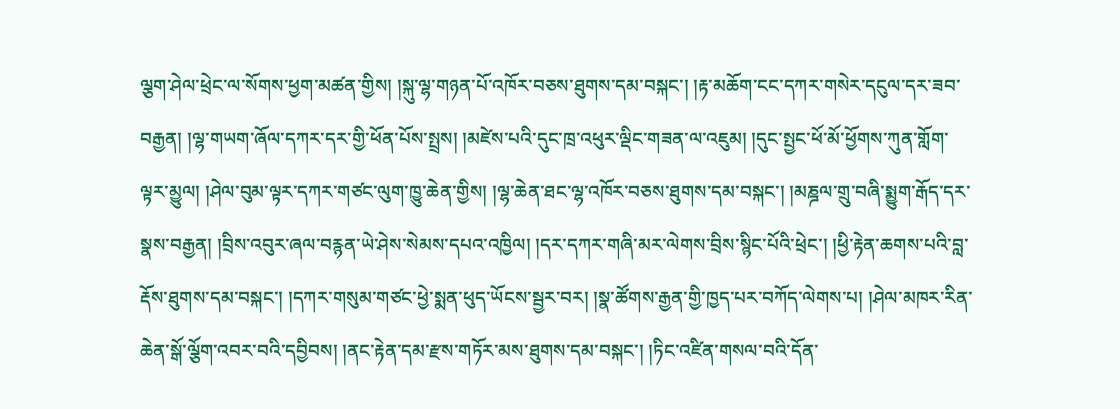ལྕག་ཤེལ་ཕྲེང་ལ་སོགས་ཕྱག་མཚན་གྱིས། །སྐུ་ལྷ་གཉན་པོ་འཁོར་བཅས་ཐུགས་དམ་བསྐང་། །རྟ་མཆོག་ངང་དཀར་གསེར་དངུལ་དར་ཟབ་བརྒྱན། །ལྷ་གཡག་ཞོལ་དཀར་དར་གྱི་ཕོན་པོས་སྤྲས། །མཛེས་པའི་དུང་ཁྲ་འཕུར་ལྡིང་གཟན་ལ་འཇུམ། །དུང་སྤྱང་ཕོ་མོ་ཕྱོགས་ཀུན་གློག་ལྟར་མྱུལ། །ཤེལ་བུམ་ལྟར་དཀར་གཙང་ལུག་ཁྱུ་ཆེན་གྱིས། །ལྷ་ཆེན་ཐང་ལྷ་འཁོར་བཅས་ཐུགས་དམ་བསྐང་། །མཎྜལ་གྲུ་བཞི་སྨྱུག་རྒོད་དར་སྣས་བརྒྱན། །བྲིས་འབུར་ཞལ་བརྙན་ཡེ་ཤེས་སེམས་དཔའ་འཁྱིལ། །དར་དཀར་གཞི་མར་ལེགས་བྲིས་སྙིང་པོའི་ཕྲེང་། །ཕྱི་རྟེན་ཆགས་པའི་བླ་རྡོས་ཐུགས་དམ་བསྐང་། །དཀར་གསུམ་གཙང་ཕྱེ་སྨན་ཕུད་ཡོངས་སྦྱར་བར། །སྣ་ཚོགས་རྒྱན་གྱི་ཁྱད་པར་བཀོད་ལེགས་པ། །ཤེལ་མཁར་རིན་ཆེན་སྒོ་ལྕོག་འབར་བའི་དབྱིབས། །ནང་རྟེན་དམ་རྫས་གཏོར་མས་ཐུགས་དམ་བསྐང་། །ཏིང་འཛིན་གསལ་བའི་དོན་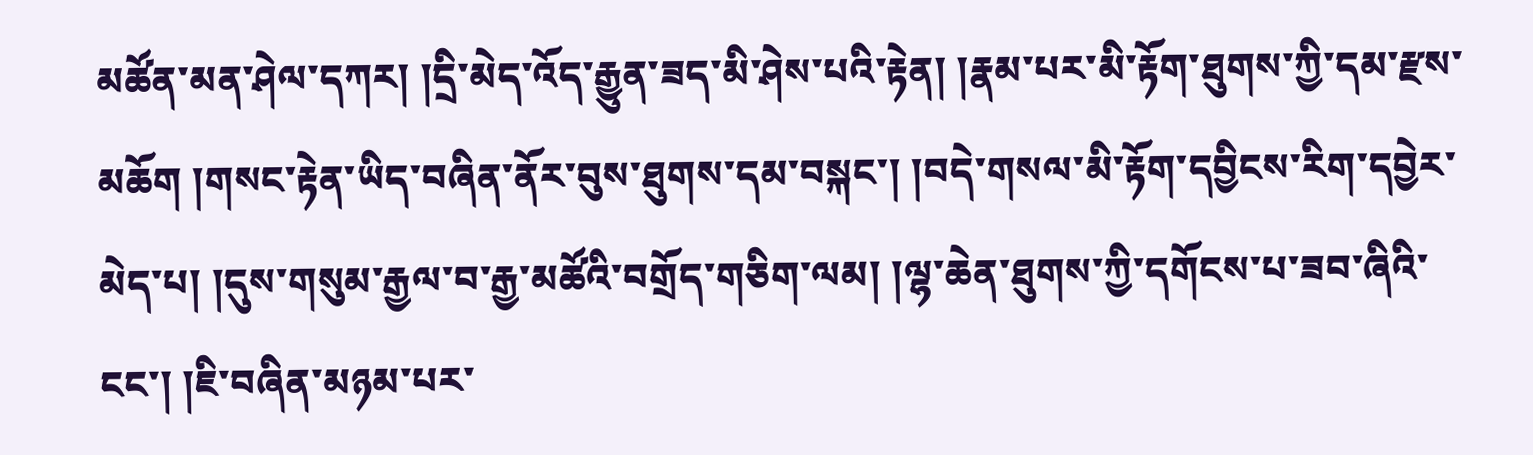མཚོན་མན་ཤེལ་དཀར། །དྲི་མེད་འོད་རྒྱུན་ཟད་མི་ཤེས་པའི་རྟེན། །རྣམ་པར་མི་རྟོག་ཐུགས་ཀྱི་དམ་རྫས་མཆོག །གསང་རྟེན་ཡིད་བཞིན་ནོར་བུས་ཐུགས་དམ་བསྐང་། །བདེ་གསལ་མི་རྟོག་དབྱིངས་རིག་དབྱེར་མེད་པ། །དུས་གསུམ་རྒྱལ་བ་རྒྱ་མཚོའི་བགྲོད་གཅིག་ལམ། །ལྷ་ཆེན་ཐུགས་ཀྱི་དགོངས་པ་ཟབ་ཞིའི་ངང་། །ཇི་བཞིན་མཉམ་པར་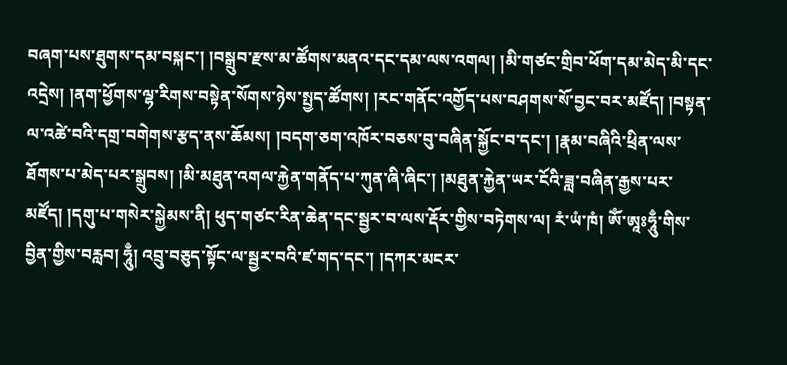བཞག་པས་ཐུགས་དམ་བསྐང་། །བསྒྲུབ་རྫས་མ་ཚོགས་མནའ་དང་དམ་ལས་འགལ། །མི་གཙང་གྲིབ་ཕོག་དམ་མེད་མི་དང་འདྲེས། །ནག་ཕྱོགས་ལྷ་རིགས་བསྟེན་སོགས་ཉེས་སྤྱད་ཚོགས། །རང་གནོང་འགྱོད་པས་བཤགས་སོ་བྱང་བར་མཛོད། །བསྟན་ལ་འཚེ་བའི་དགྲ་བགེགས་རྩད་ནས་ཆོམས། །བདག་ཅག་འཁོར་བཅས་བུ་བཞིན་སྐྱོང་བ་དང་། །རྣམ་བཞིའི་ཕྲིན་ལས་ཐོགས་པ་མེད་པར་སྒྲུབས། །མི་མཐུན་འགལ་རྐྱེན་གནོད་པ་ཀུན་ཞི་ཞིང་། །མཐུན་རྐྱེན་ཡར་ངོའི་ཟླ་བཞིན་རྒྱས་པར་མཛོད། །དགུ་པ་གསེར་སྐྱེམས་ནི། ཕུད་གཙང་རིན་ཆེན་དང་སྦྱར་བ་ལས་རྡོར་གྱིས་བཏེགས་ལ། རཾ་ཡཾ་ཁཾ། ཨོཾ་ཨཱཿཧཱུྃ་གིས་བྱིན་གྱིས་བརླབ། ཧཱུྃ། འབྲུ་བཅུད་སྟོང་ལ་སྦྱར་བའི་ཛ་གད་དང་། །དཀར་མངར་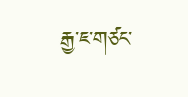རྒྱ་ཇ་གཙང་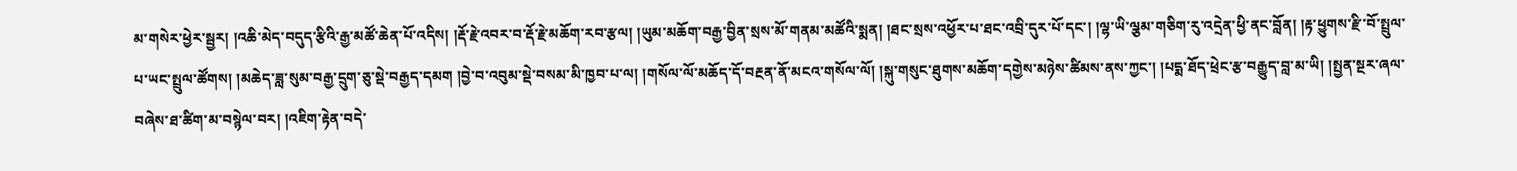མ་གསེར་ཕྱེར་སྦྱར། །འཆི་མེད་བདུད་རྩིའི་རྒྱ་མཚོ་ཆེན་པོ་འདིས། །རྡོ་རྗེ་འབར་བ་རྡོ་རྗེ་མཆོག་རབ་རྩལ། །ཡུམ་མཆོག་བརྒྱ་བྱིན་སྲས་མོ་གནམ་མཚོའི་སྨན། །ཐང་སྲས་འཕྱོར་པ་ཐང་འབྲི་དུར་པོ་དང་། །ལྷ་ཡི་ལྕམ་གཅིག་རུ་འདྲེན་ཕྱི་ནང་བློན། །རྟ་ཕྱུགས་རྫི་བོ་སྤྲུལ་པ་ཡང་སྤྲུལ་ཚོགས། །མཆེད་ཟླ་སུམ་བརྒྱ་དྲུག་ཅུ་སྡེ་བརྒྱད་དམག །བྱེ་བ་འབུམ་སྡེ་བསམ་མི་ཁྱབ་པ་ལ། །གསོལ་ལོ་མཆོད་དོ་བརྔན་ནོ་མངའ་གསོལ་ལོ། །སྐུ་གསུང་ཐུགས་མཆོག་དགྱེས་མཉེས་ཚིམས་ནས་ཀྱང་། །པདྨ་ཐོད་ཕྲེང་རྩ་བརྒྱུད་བླ་མ་ཡི། །སྤྱན་སྔར་ཞལ་བཞེས་ཐ་ཚིག་མ་བསྙེལ་བར། །འཇིག་རྟེན་བདེ་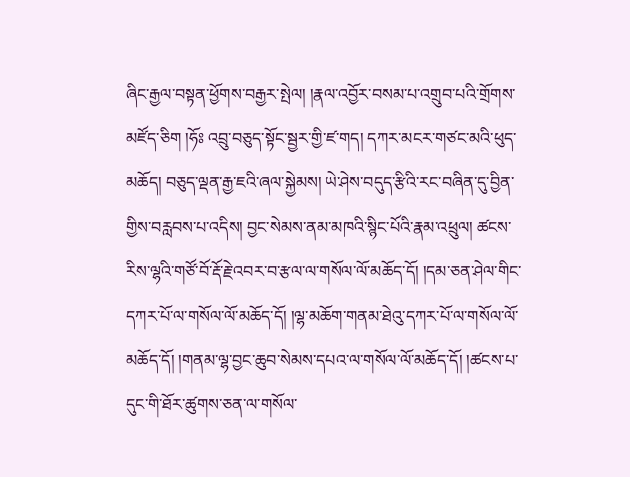ཞིང་རྒྱལ་བསྟན་ཕྱོགས་བརྒྱར་སྤེལ། །རྣལ་འབྱོར་བསམ་པ་འགྲུབ་པའི་གྲོགས་མཛོད་ཅིག །ཧོཿ འབྲུ་བཅུད་སྟོང་སྦྱར་གྱི་ཛ་གད། དཀར་མངར་གཙང་མའི་ཕུད་མཆོད། བཅུད་ལྡན་རྒྱ་ཇའི་ཞལ་སྐྱེམས། ཡེ་ཤེས་བདུད་རྩིའི་རང་བཞིན་དུ་བྱིན་གྱིས་བརླབས་པ་འདིས། བྱང་སེམས་ནམ་མཁའི་སྙིང་པོའི་རྣམ་འཕྲུལ། ཚངས་རིས་ལྷའི་གཙོ་བོ་རྡོ་རྗེ་འབར་བ་རྩལ་ལ་གསོལ་ལོ་མཆོད་དོ། །དམ་ཅན་ཤེལ་གིང་དཀར་པོ་ལ་གསོལ་ལོ་མཆོད་དོ། །ལྷ་མཆོག་གནམ་ཐེའུ་དཀར་པོ་ལ་གསོལ་ལོ་མཆོད་དོ། །གནམ་ལྷ་བྱང་ཆུབ་སེམས་དཔའ་ལ་གསོལ་ལོ་མཆོད་དོ། །ཚངས་པ་དུང་གི་ཐོར་ཚུགས་ཅན་ལ་གསོལ་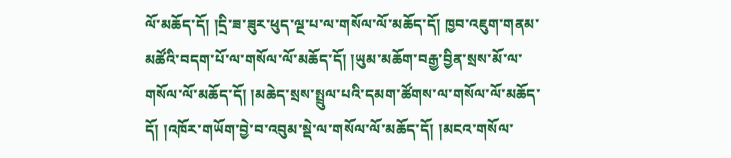ལོ་མཆོད་དོ། །དྲི་ཟ་ཟུར་ཕུད་ལྔ་པ་ལ་གསོལ་ལོ་མཆོད་དོ། ཁྱབ་འཇུག་གནམ་མཚོའི་བདག་པོ་ལ་གསོལ་ལོ་མཆོད་དོ། །ཡུམ་མཆོག་བརྒྱ་བྱིན་སྲས་མོ་ལ་གསོལ་ལོ་མཆོད་དོ། །མཆེད་སྲས་སྤྲུལ་པའི་དམག་ཚོགས་ལ་གསོལ་ལོ་མཆོད་དོ། །འཁོར་གཡོག་བྱེ་བ་འབུམ་སྡེ་ལ་གསོལ་ལོ་མཆོད་དོ། །མངའ་གསོལ་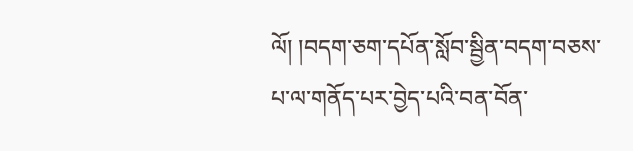ལོ། །བདག་ཅག་དཔོན་སློབ་སྦྱིན་བདག་བཅས་པ་ལ་གནོད་པར་བྱེད་པའི་བན་བོན་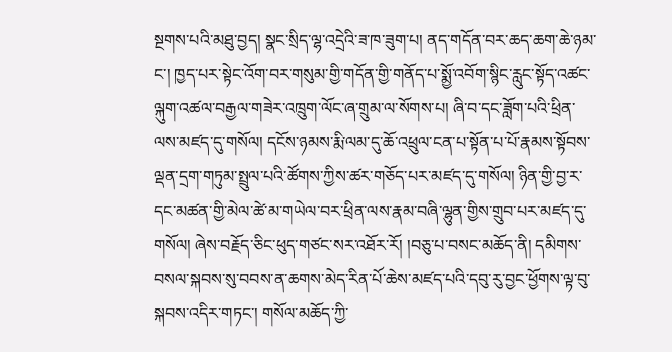སྔགས་པའི་མཐུ་བྱད། སྣང་སྲིད་ལྷ་འདྲེའི་ཟ་ཁ་ཟུག་པ། ནད་གདོན་བར་ཆད་ཆག་ཆེ་ཉམ་ང་། ཁྱད་པར་སྟེང་འོག་བར་གསུམ་གྱི་གདོན་གྱི་གནོད་པ་སྨྱོ་འབོག་སྙིང་རླུང་སྟོད་འཚང་ལྐུག་འཚལ་བརྒྱལ་གཟེར་འཁྲུག་ལོང་ཞ་གྲུམ་ལ་སོགས་པ། ཞི་བ་དང་ཟློག་པའི་ཕྲིན་ལས་མཛད་དུ་གསོལ། དངོས་ཉམས་རྨི་ལམ་དུ་ཆོ་འཕྲུལ་ངན་པ་སྟོན་པ་པོ་རྣམས་སྟོབས་ལྡན་དྲག་གཏུམ་སྤྲུལ་པའི་ཚོགས་ཀྱིས་ཚར་གཅོད་པར་མཛད་དུ་གསོལ། ཉིན་གྱི་བྱ་ར་དང་མཚན་གྱི་མེལ་ཚེ་མ་གཡེལ་བར་ཕྲིན་ལས་རྣམ་བཞི་ལྷུན་གྱིས་གྲུབ་པར་མཛད་དུ་གསོལ། ཞེས་བརྗོད་ཅིང་ཕུད་གཙང་སར་འཐོར་རོ། །བཅུ་པ་བསང་མཆོད་ནི། དམིགས་བསལ་སྐབས་སུ་བབས་ན་ཆགས་མེད་རིན་པོ་ཆེས་མཛད་པའི་དབུ་རུ་བྱང་ཕྱོགས་ལྟ་བུ་སྐབས་འདིར་གཏང་། གསོལ་མཆོད་ཀྱི་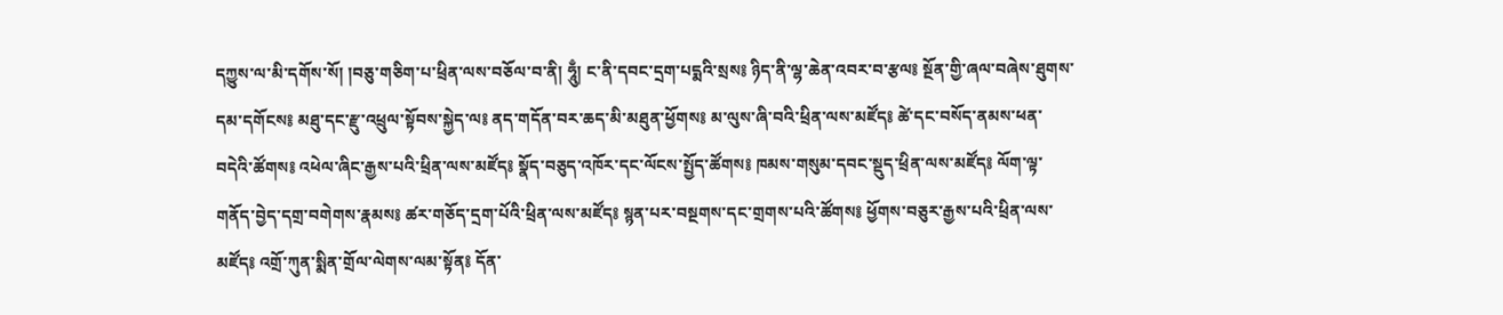དཀྱུས་ལ་མི་དགོས་སོ། །བཅུ་གཅིག་པ་ཕྲིན་ལས་བཅོལ་བ་ནི། ཧཱུྃ། ང་ནི་དབང་དྲག་པདྨའི་སྲས༔ ཉིད་ནི་ལྷ་ཆེན་འབར་བ་རྩལ༔ སྔོན་གྱི་ཞལ་བཞེས་ཐུགས་དམ་དགོངས༔ མཐུ་དང་རྫུ་འཕྲུལ་སྟོབས་སྐྱེད་ལ༔ ནད་གདོན་བར་ཆད་མི་མཐུན་ཕྱོགས༔ མ་ལུས་ཞི་བའི་ཕྲིན་ལས་མཛོད༔ ཚེ་དང་བསོད་ནམས་ཕན་བདེའི་ཚོགས༔ འཕེལ་ཞིང་རྒྱས་པའི་ཕྲིན་ལས་མཛོད༔ སྣོད་བཅུད་འཁོར་དང་ལོངས་སྤྱོད་ཚོགས༔ ཁམས་གསུམ་དབང་སྡུད་ཕྲིན་ལས་མཛོད༔ ལོག་ལྟ་གནོད་བྱེད་དགྲ་བགེགས་རྣམས༔ ཚར་གཅོད་དྲག་པོའི་ཕྲིན་ལས་མཛོད༔ སྙན་པར་བསྔགས་དང་གྲགས་པའི་ཚོགས༔ ཕྱོགས་བཅུར་རྒྱས་པའི་ཕྲིན་ལས་མཛོད༔ འགྲོ་ཀུན་སྨིན་གྲོལ་ལེགས་ལམ་སྟོན༔ དོན་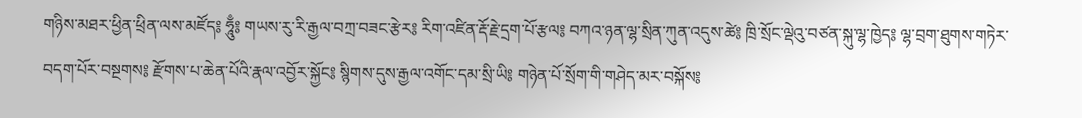གཉིས་མཐར་ཕྱིན་ཕྲིན་ལས་མཛོད༔ ཧཱུྃ༔ གཡས་རུ་རི་རྒྱལ་བཀྲ་བཟང་རྩེར༔ རིག་འཛིན་རྡོ་རྗེ་དྲག་པོ་རྩལ༔ བཀའ་ཉན་ལྷ་སྲིན་ཀུན་འདུས་ཚེ༔ ཁྲི་སྲོང་ལྡེའུ་བཙན་སྐུ་ལྷ་ཁྱེད༔ ལྷ་བྲག་ཐུགས་གཏེར་བདག་པོར་བསྔགས༔ རྫོགས་པ་ཆེན་པོའི་རྣལ་འབྱོར་སྐྱོང༔ སྙིགས་དུས་རྒྱལ་འགོང་དམ་སྲི་ཡི༔ གཉེན་པོ་སྲོག་གི་གཤེད་མར་བསྐོས༔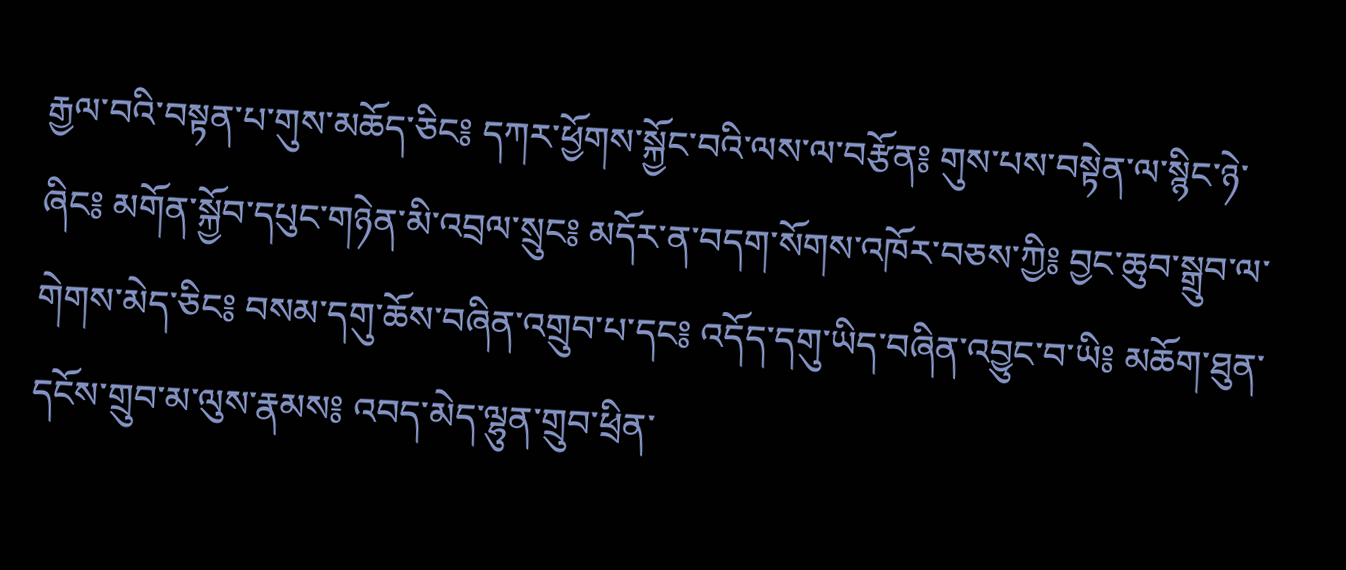རྒྱལ་བའི་བསྟན་པ་གུས་མཆོད་ཅིང༔ དཀར་ཕྱོགས་སྐྱོང་བའི་ལས་ལ་བརྩོན༔ གུས་པས་བསྟེན་ལ་སྙིང་ཉེ་ཞིང༔ མགོན་སྐྱོབ་དཔུང་གཉེན་མི་འབྲལ་སྲུང༔ མདོར་ན་བདག་སོགས་འཁོར་བཅས་ཀྱི༔ བྱང་ཆུབ་སྒྲུབ་ལ་གེགས་མེད་ཅིང༔ བསམ་དགུ་ཆོས་བཞིན་འགྲུབ་པ་དང༔ འདོད་དགུ་ཡིད་བཞིན་འབྱུང་བ་ཡི༔ མཆོག་ཐུན་དངོས་གྲུབ་མ་ལུས་རྣམས༔ འབད་མེད་ལྷུན་གྲུབ་ཕྲིན་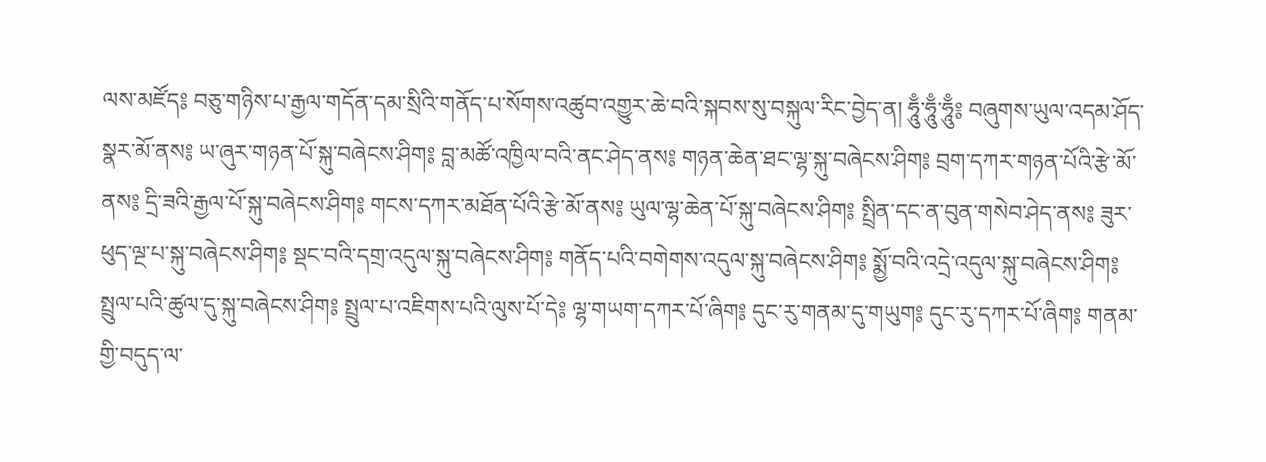ལས་མཛོད༔ བཅུ་གཉིས་པ་རྒྱལ་གདོན་དམ་སྲིའི་གནོད་པ་སོགས་འཚུབ་འགྱུར་ཆེ་བའི་སྐབས་སུ་བསྐུལ་རིང་བྱེད་ན། ཧཱུྃ་ཧཱུྃ་ཧཱུྃ༔ བཞུགས་ཡུལ་འདམ་ཤོད་སྣར་མོ་ནས༔ ཡ་ཞུར་གཉན་པོ་སྐུ་བཞེངས་ཤིག༔ བླ་མཚོ་འཁྱིལ་བའི་ནང་ཤེད་ནས༔ གཉན་ཆེན་ཐང་ལྷ་སྐུ་བཞེངས་ཤིག༔ བྲག་དཀར་གཉན་པོའི་རྩེ་མོ་ནས༔ དྲི་ཟའི་རྒྱལ་པོ་སྐུ་བཞེངས་ཤིག༔ གངས་དཀར་མཐོན་པོའི་རྩེ་མོ་ནས༔ ཡུལ་ལྷ་ཆེན་པོ་སྐུ་བཞེངས་ཤིག༔ སྤྲིན་དང་ན་བུན་གསེབ་ཤེད་ནས༔ ཟུར་ཕུད་ལྔ་པ་སྐུ་བཞེངས་ཤིག༔ སྡང་བའི་དགྲ་འདུལ་སྐུ་བཞེངས་ཤིག༔ གནོད་པའི་བགེགས་འདུལ་སྐུ་བཞེངས་ཤིག༔ སྨྱོ་བའི་འདྲེ་འདུལ་སྐུ་བཞེངས་ཤིག༔ སྤྲུལ་པའི་ཚུལ་དུ་སྐུ་བཞེངས་ཤིག༔ སྤྲུལ་པ་འཇིགས་པའི་ལུས་པོ་དེ༔ ལྷ་གཡག་དཀར་པོ་ཞིག༔ དུང་རུ་གནམ་དུ་གཡུག༔ དུང་རུ་དཀར་པོ་ཞིག༔ གནམ་གྱི་བདུད་ལ་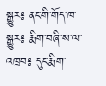སྒྱུར༔ ནང་གི་གོད་ཁ་སྒྱུར༔ རྨིག་བཞི་ས་ལ་འཁྲབ༔ དུང་རྨིག་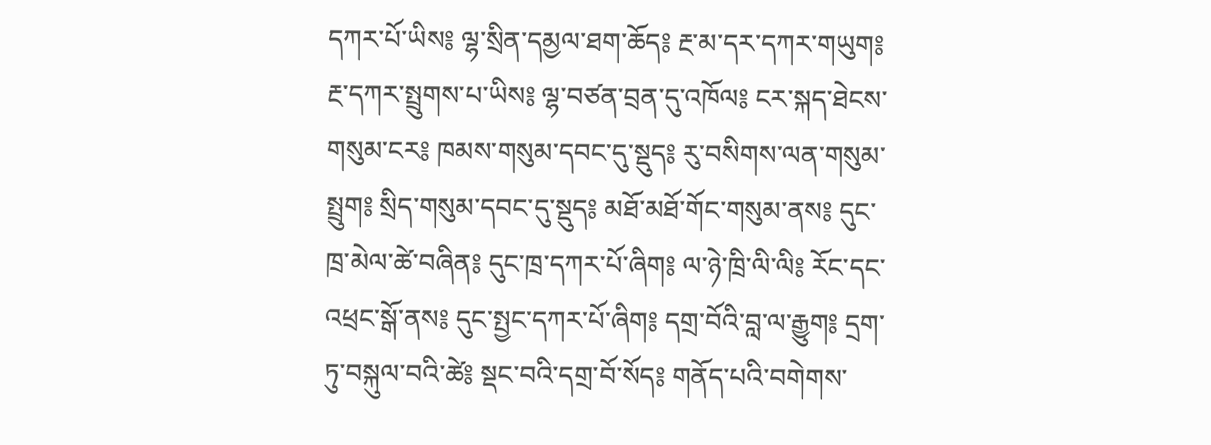དཀར་པོ་ཡིས༔ ལྷ་སྲིན་དམྱལ་ཐག་ཆོད༔ རྔ་མ་དར་དཀར་གཡུག༔ རྔ་དཀར་སྤྲུགས་པ་ཡིས༔ ལྷ་བཙན་བྲན་དུ་འཁོལ༔ ངར་སྐད་ཐེངས་གསུམ་ངར༔ ཁམས་གསུམ་དབང་དུ་སྡུད༔ རུ་བསིགས་ལན་གསུམ་སྤྲུག༔ སྲིད་གསུམ་དབང་དུ་སྡུད༔ མཐོ་མཐོ་གོང་གསུམ་ནས༔ དུང་ཁྲ་མེལ་ཚེ་བཞིན༔ དུང་ཁྲ་དཀར་པོ་ཞིག༔ ལ་ཉེ་ཁྲི་ལི་ལི༔ རོང་དང་འཕྲང་སྒོ་ནས༔ དུང་སྤྱང་དཀར་པོ་ཞིག༔ དགྲ་བོའི་བླ་ལ་རྒྱུག༔ དྲག་ཏུ་བསྐུལ་བའི་ཚེ༔ སྡང་བའི་དགྲ་བོ་སོད༔ གནོད་པའི་བགེགས་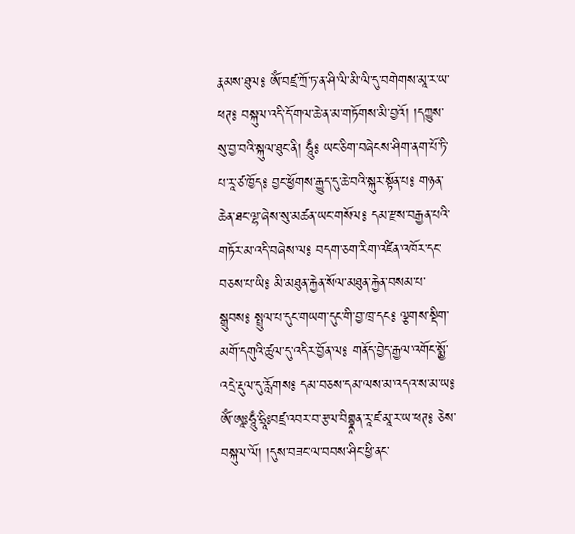རྣམས་ཐུལ༔ ཨོཾ་བཛྲ་ཀྲོ་ཏ་ན་ཤི་ལི་མི་ལི་དུ་བགེགས་མཱ་ར་ཡ་ཕཊ༔ བསྐུལ་འདི་དོ་གལ་ཆེ་ན་མ་གཏོགས་མི་བྱའོ། །དཀྱུས་སུ་བྱ་བའི་སྐུལ་ཐུང་ནི། ཧཱུྃ༔ ཡང་ཅིག་བཞེངས་ཤིག་ནག་པོ་ཏི་པ་རཱ་ཙ་ཁྱོད༔ བྱང་ཕྱོགས་རྒྱུད་དུ་ཆེ་བའི་སྐུར་སྟོན་པ༔ གཉན་ཆེན་ཐང་ལྷ་ཞེས་སུ་མཚན་ཡང་གསོལ༔ དམ་རྫས་བརྒྱན་པའི་གཏོར་མ་འདི་བཞེས་ལ༔ བདག་ཅག་རིག་འཛིན་འཁོར་དང་བཅས་པ་ཡི༔ མི་མཐུན་རྐྱེན་སོལ་མཐུན་རྐྱེན་བསམ་པ་སྒྲུབས༔ སྤྲུལ་པ་དུང་གཡག་དུང་གི་བྱ་ཁྲ་དང༔ ལྕགས་སྡིག་མགོ་དགུའི་ཚུལ་དུ་འདིར་བྱོན་ལ༔ གནོད་བྱེད་རྒྱལ་འགོང་སྨྱོ་འདྲེ་རྡུལ་དུ་རློགས༔ དམ་བཅས་དམ་ལས་མ་འདའ་ས་མ་ཡ༔ ཨོཾ་ཨཱཿཧཱུྃ་ཧྲཱིཿབཛྲ་འབར་བ་རྩལ་བིགྷྣཱན་རཱ་ཛ་མཱ་ར་ཡ་ཕཊ༔ ཅེས་བསྐུལ་ལོ། །དུས་བཟང་ལ་བབས་ཤིང་ཕྱི་ནང་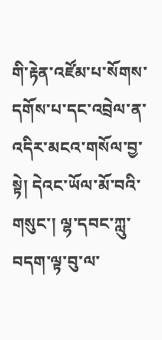གི་རྟེན་འཛོམ་པ་སོགས་དགོས་པ་དང་འབྲེལ་ན་འདིར་མངའ་གསོལ་བྱ་སྟེ། དེའང་ཡོལ་མོ་བའི་གསུང་། ལྷ་དབང་ཀླུ་བདག་ལྟ་བུ་ལ་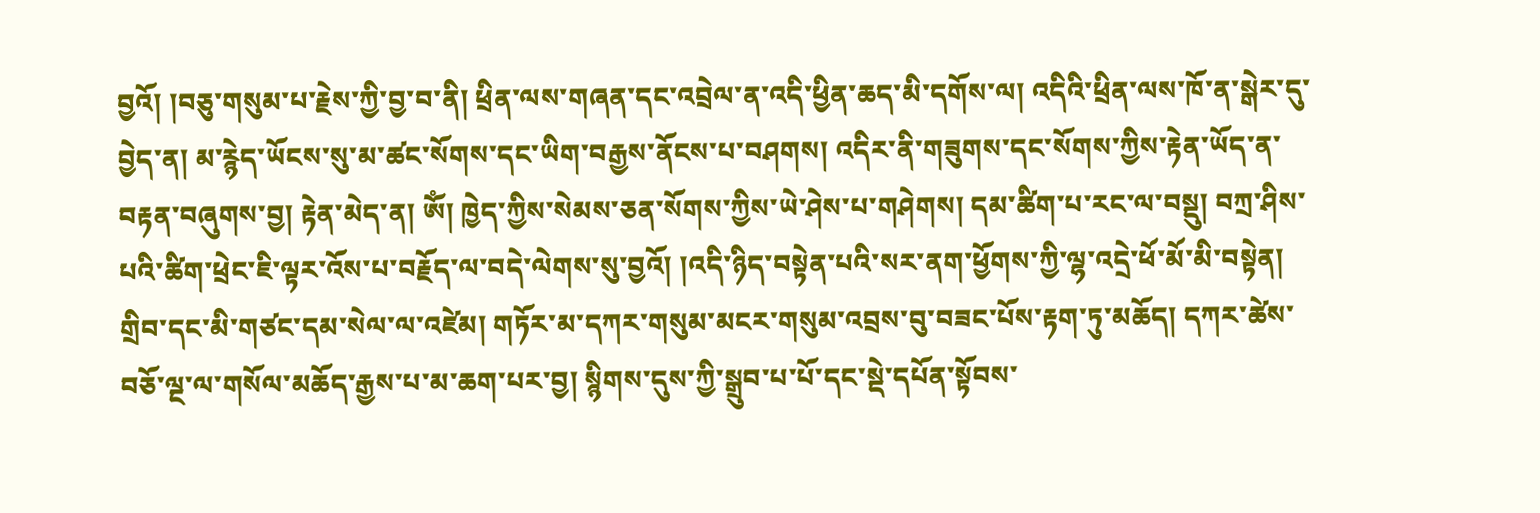བྱའོ། །བཅུ་གསུམ་པ་རྗེས་ཀྱི་བྱ་བ་ནི། ཕྲིན་ལས་གཞན་དང་འབྲེལ་ན་འདི་ཕྱིན་ཆད་མི་དགོས་ལ། འདིའི་ཕྲིན་ལས་ཁོ་ན་སྒེར་དུ་བྱེད་ན། མ་རྙེད་ཡོངས་སུ་མ་ཚང་སོགས་དང་ཡིག་བརྒྱས་ནོངས་པ་བཤགས། འདིར་ནི་གཟུགས་དང་སོགས་ཀྱིས་རྟེན་ཡོད་ན་བརྟན་བཞུགས་བྱ། རྟེན་མེད་ན། ཨོཾ། ཁྱེད་ཀྱིས་སེམས་ཅན་སོགས་ཀྱིས་ཡེ་ཤེས་པ་གཤེགས། དམ་ཚིག་པ་རང་ལ་བསྡུ། བཀྲ་ཤིས་པའི་ཚིག་ཕྲེང་ཇི་ལྟར་འོས་པ་བརྗོད་ལ་བདེ་ལེགས་སུ་བྱའོ། །འདི་ཉིད་བསྟེན་པའི་སར་ནག་ཕྱོགས་ཀྱི་ལྷ་འདྲེ་ཕོ་མོ་མི་བསྟེན། གྲིབ་དང་མི་གཙང་དམ་སེལ་ལ་འཛེམ། གཏོར་མ་དཀར་གསུམ་མངར་གསུམ་འབྲས་བུ་བཟང་པོས་རྟག་ཏུ་མཆོད། དཀར་ཚེས་བཅོ་ལྔ་ལ་གསོལ་མཆོད་རྒྱས་པ་མ་ཆག་པར་བྱ། སྙིགས་དུས་ཀྱི་སྒྲུབ་པ་པོ་དང་སྡེ་དཔོན་སྟོབས་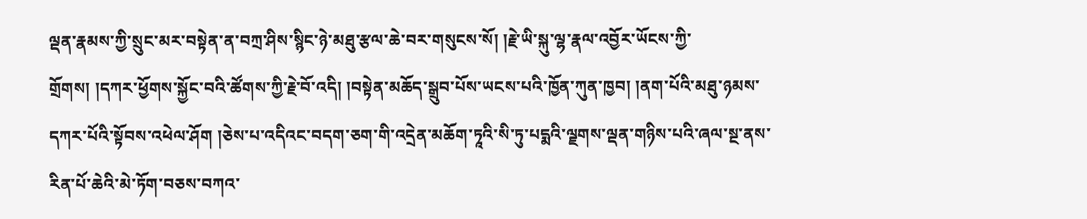ལྡན་རྣམས་ཀྱི་སྲུང་མར་བསྟེན་ན་བཀྲ་ཤིས་སྙིང་ཉེ་མཐུ་རྩལ་ཆེ་བར་གསུངས་སོ། །རྗེ་ཡི་སྐུ་ལྷ་རྣལ་འབྱོར་ཡོངས་ཀྱི་གྲོགས། །དཀར་ཕྱོགས་སྐྱོང་བའི་ཚོགས་ཀྱི་རྗེ་བོ་འདི། །བསྟེན་མཆོད་སྒྲུབ་པོས་ཡངས་པའི་ཁྱོན་ཀུན་ཁྱབ། །ནག་པོའི་མཐུ་ཉམས་དཀར་པོའི་སྟོབས་འཕེལ་ཤོག །ཅེས་པ་འདིའང་བདག་ཅག་གི་འདྲེན་མཆོག་ཏཱའི་སི་ཏུ་པདྨའི་ལྗགས་ལྡན་གཉིས་པའི་ཞལ་སྔ་ནས་རིན་པོ་ཆེའི་མེ་ཏོག་བཅས་བཀའ་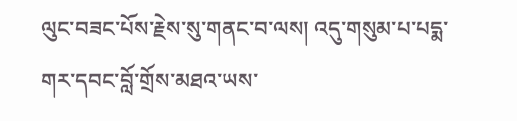ལུང་བཟང་པོས་རྗེས་སུ་གནང་བ་ལས། འདུ་གསུམ་པ་པདྨ་གར་དབང་བློ་གྲོས་མཐའ་ཡས་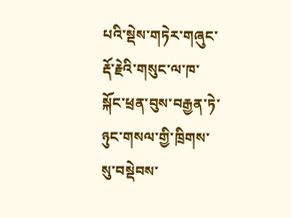པའི་སྡེས་གཏེར་གཞུང་རྡོ་རྗེའི་གསུང་ལ་ཁ་སྐོང་ཕྲན་བུས་བརྒྱན་ཏེ་ཉུང་གསལ་གྱི་ཁྲིགས་སུ་བསྡེབས་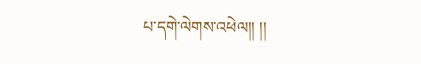པ་དགེ་ལེགས་འཕེལ།། །།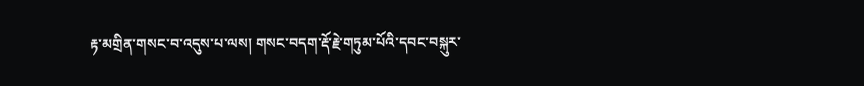རྟ་མགྲིན་གསང་བ་འདུས་པ་ལས། གསང་བདག་རྡོ་རྗེ་གཏུམ་པོའི་དབང་བསྐུར་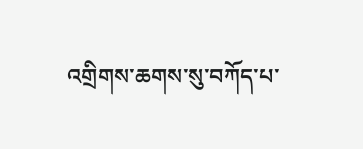འགྲིགས་ཆགས་སུ་བཀོད་པ་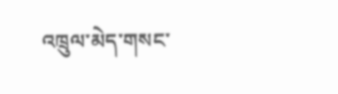འཁྲུལ་མེད་གསང་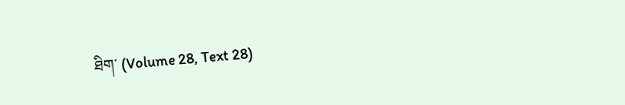ཐིག་ (Volume 28, Text 28)